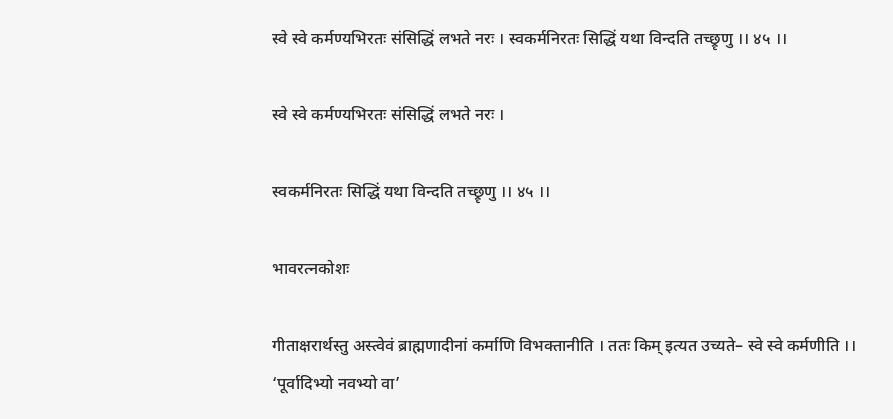स्वे स्वे कर्मण्यभिरतः संसिद्धिं लभते नरः । स्वकर्मनिरतः सिद्धिं यथा विन्दति तच्छ्रृणु ।। ४५ ।।

स्वे स्वे कर्मण्यभिरतः संसिद्धिं लभते नरः ।

स्वकर्मनिरतः सिद्धिं यथा विन्दति तच्छ्रृणु ।। ४५ ।।

भावरत्नकोशः

गीताक्षरार्थस्तु अस्त्वेवं ब्राह्मणादीनां कर्माणि विभक्तानीति । ततः किम् इत्यत उच्यते– स्वे स्वे कर्मणीति ।। ‘पूर्वादिभ्यो नवभ्यो वा’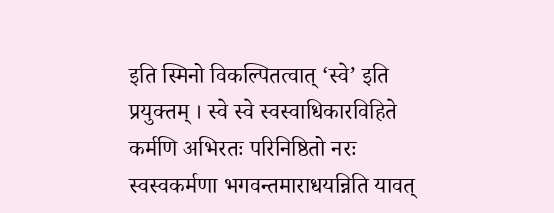इति स्मिनो विकल्पितत्वात् ‘स्वे’ इति प्रयुक्तम् । स्वे स्वे स्वस्वाधिकारविहिते कर्मणि अभिरतः परिनिष्ठितो नरः स्वस्वकर्मणा भगवन्तमाराधयन्निति यावत्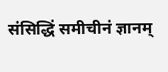संसिद्धिं समीचीनं ज्ञानम्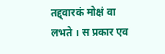तद्द्वारकं मोक्षं वा लभते । स प्रकार एव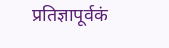प्रतिज्ञापूर्वकं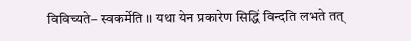विविच्यते– स्वकर्मेति ।। यथा येन प्रकारेण सिद्धिं विन्दति लभते तत्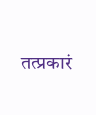तत्प्रकारं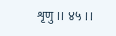शृणु ।। ४५ ।।